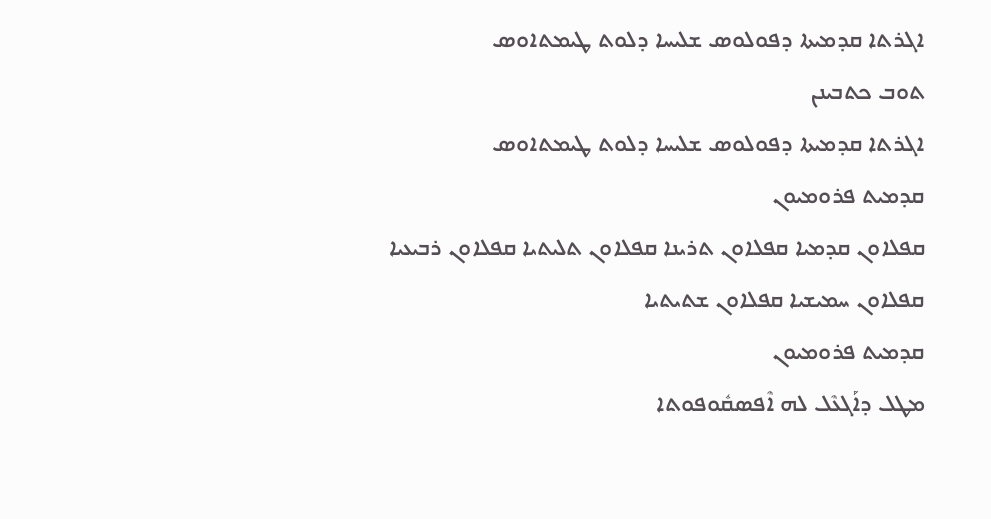ܐܓܪܬܐ ܩܕܡܝܬܐ ܕܦܘܠܘܣ ܫܠܝܚܐ ܕܠܘܬ ܛܝܡܬܐܘܣ
ܬܘܒ ܟܬܒܝܢܢ
ܐܓܪܬܐ ܩܕܡܝܬܐ ܕܦܘܠܘܣ ܫܠܝܚܐ ܕܠܘܬ ܛܝܡܬܐܘܣ
ܩܕܡܝܬ ܦܪܘܡܝܘܢ
ܩܦܠܐܘܢ ܩܕܡܝܐ ܩܦܠܐܘܢ ܬܪܝܢܐ ܩܦܠܐܘܢ ܬܠܝܬܝܐ ܩܦܠܐܘܢ ܪܒܝܥܝܐ ܩܦܠܐܘܢ ܚܡܝܫܝܐ ܩܦܠܐܘܢ ܫܬܝܬܝܐ
ܩܕܡܝܬ ܦܪܘܡܝܘܢ
ܡܛܠ ܕܐܰܓܥܶܠ ܠܗ ܐܶܦܣܩܽܘܦܘܬܐ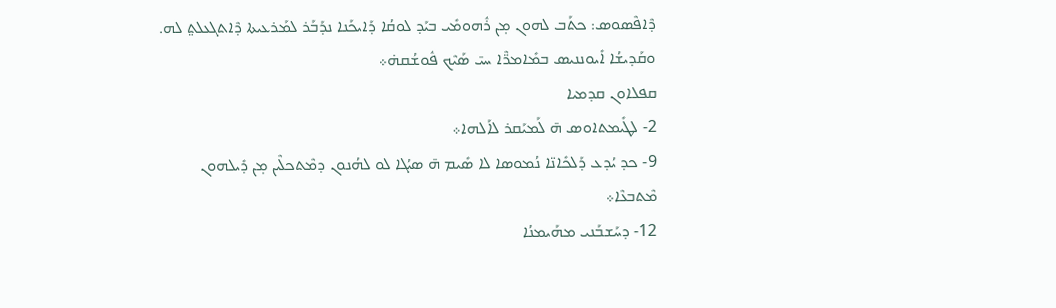ܕܶܐܦܶܣܘܣ: ܟܬܰܒ ܠܗܘܢ ܡ̣ܢ ܪܽܗܘܡܺܝ ܒܝܰܕ ܠܘܩܳܐ ܕܰܐܝܟܰܢܐ ܢܕܰܒܰܪ ܠܡܰܪܥܝܬܐ ܕܶܐܬܓܥܠܬ݀ ܠܗ. ܘܩܰܕܝܫܳܐ ܐܺܝܘܢܢܝܣ ܒܡܺܐܡܪ̈ܶܐ ܚܝ̄ ܣܰܝܶܟ ܦܽܘܫܳܩܗ̇܀
ܩܦܠܐܘܢ ܩܕܡܝܐ
2- ܠܛܺܝܡܬܐܘܣ ܗ̄ ܠܰܡܝܰܩܪ ܠܐܰܠܗܐ܀
9- ܟܕ ܝܳܕܥ ܕܰܠܟܺܐܢ̈ܐ ܢܳܡܘܣܐ ܠܐ ܣܺܝܡ ܗ̄ ܣܝܳܓܐ ܠܘ ܠܗܳܢܘܢ ܕܡܶܬܟܠܶܝܢ ܡ̣ܢ ܕܺܝܠܗܘܢ ܡܶܬܒܥܶܐ܀
12- ܕܚܰܫܒܰܢܝ ܡܗܰܝܡܢܳܐ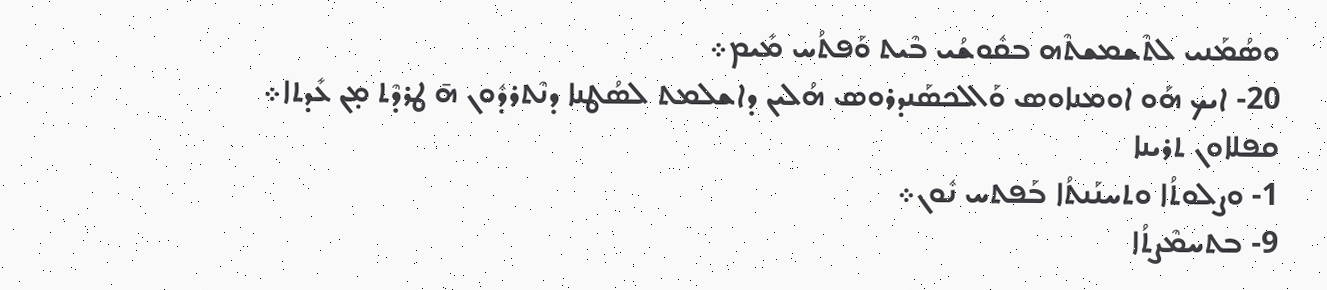ܘܣܳܡܰܢܝ ܠܬܶܫܡܫܬܶܗ ܒܩܽܘܫܳܝ ܒܶܝܬ ܘܰܦܬܳܚ ܡܺܝܡ܀
20- ܐܝܟ ܗܰܘ ܐܘܡܢܐܘܣ ܘܰܐܠܟܣܰܢܕܪܘܣ ܗܳܠܝܢ ܕܐܫܠܡܬ ܠܣܳܛܢܐ ܕܢܶܬܪܕܽܘܢ ܗ̄ ܛܪܕܶܬ ܡ̣ܢ ܥܺܕܬܐ܀
ܩܦܠܐܘܢ ܬܪܝܢܐ
1- ܘܨܠܘܬܳܐ ܘܬܚܢܰܢܬܳܐ ܒܰܦܬܚ ܢܽܘܢ܀
9- ܒܬܚܡܶܨܬܳܐ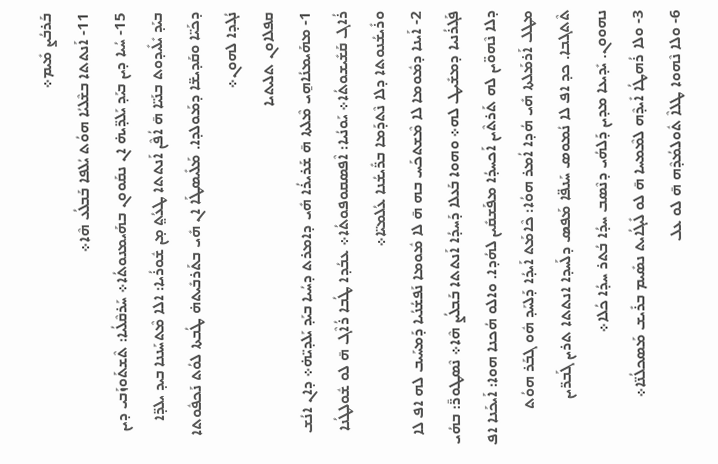ܒܰܪܒܳܨ ܡܺܝܡ܀
11- ܐܰܢܬܬܐ ܒܫܶܠܝܳܐ ܗܘܳܬ ܝܳܠܦܐ ܒܰܒܠܳܥ ܗܶܐ܀
15- ܚܳܝܐ ܕܝܢ ܒܝܰܕ ܝܰܠܕ̈ܝܗ̇ ܐܢ ܢܩܰܘܘܢ ܒܗܰܝܡܢܘܬܳܐ܀ ܚܰܪܩܶܠܳܝܐ: ܬܶܫܬܰܘܙܰܒܝ ܕܝܢ ܒܝܰܕ ܝܺܠܺܝܕܘܬ ܒܢܰܝ̈ܐ ܗ̄ ܐܳܦܶܢ ܐܰܢܬܬܐ ܛܥܳܬ݀ ܡ̣ܢ ܫܽܘܪܳܝܐ: ܐܠܐ ܡܶܬܚܰܢܢܐ ܒܝܕ ܝܠܕ̈ܐ ܕܟܰܝ̈ܐ ܘܩܰܕܝܫ̈ܐ ܕܡܰܘܠܕܐ. ܡܰܠܺܝܣܛܰܐ ܐܢ ܗܺܝ ܒܬܰܪܒܺܝܬܗ̇ ܛܳܒܬܐ ܠܘܳܬ ܢܰܟܦܽܘܬܐ ܢܳܓܕܐ ܠܗܘܢ܀
ܩܦܠܐܘܢ ܬܠܝܬܝܐ
1- ܡܗܰܝܡܢܳܐܗ̱ܝ ܡܶܠܬܐ ܗ̄ ܫܰܪܝܪܳܐ ܗܺܝ ܕܐܡܪܬ ܕܚܳܝܐ ܒܝܰܕ ܝܰܠܕܝ̈ܗ̇܀ ܕܐܢ ܐܢܳܫ ܪܳܐܓ ܩܰܫܺܝܫܘܬܳܐ܀ ܝܰܘܢܳܝܐ: ܐܶܦܣܩܘܦܘܬܳܐ܀ ܥܒܳܕܐ ܛܳܒܐ ܪܳܐܶܓ ܗ̄ ܠܘ ܫܽܘܠܛܳܢܐ ܘܪܺܝܫܳܢܘܬܐ ܕܠܐ ܢܶܬܕܰܡܐ ܒܪ̈ܺܝܫܳܢܐ ܥܳܠܡܝ̈ܐ܀
2- ܐܰܝܢܐ ܕܡܽܘܡܐ ܠܐ ܡܶܫܬܟܰܚ ܒܗ ܗ̄ ܠܐ ܡܽܘܡܐ ܢܰܦܫܳܢܳܝܐ ܕܰܡܚܰܝܒ ܠܗ ܐܦ ܠܐ ܦܰܓܪܳܢܝܐ ܕܡܫܺܝܛ ܠܗ܀ ܘܗܘܐ ܒܰܥܠܐ ܕܰܚܕܳܐ ܐܰܢܬܬܐ ܒܰܒܠܳܨ ܗܶܐ܀ ܢܶܣܛܘܪ̈̄: ܒܗܳܝ ܕܠܐ ܢܶܗܘ̈ܝܢ ܠܗ ܬܰܪܬܶܝܢ ܐܰܟܚܕܳܐ ܡܦܰܫܩܺܝܢ ܠܗܳܕܐ. ܘܐܠܘ ܗܳܟܢܐ ܗܘܐ: ܐܰܝܟܰܢܐ ܐܦ ܡܛܠ ܐܰܪܡܰܠܬܐ ܗܺܝ ܗܳܕܐ ܐܳܡܪ ܗܘܳܐ: ܟܶܐܡܰܬ ܐܰܝܕܳܐ ܕܰܠܚܰܕ ܗܽܘ ܓܒܰܪ ܗܘܳܬ ܬܶܬܓܒܐ. ܟܕ ܐܦ ܠܐ ܢܳܡܘܣ ܚܰܢܦ̈ܐ ܡܰܦܣ ܕܠܰܚܕܐ ܐܢܬܬܐ ܬܪܝܢ ܓܰܒܪ̈ܝܢ ܢܗܘܘܢ. ܝܺܕܝܥܐ ܡܕܝܢ ܕܰܠܗܳܝ ܕܢܶܣܒ ܚܕܳܐ ܒܳܬܪ ܚܕܳܐ ܟܳܠܐ܀
3- ܘܠܐ ܪܳܗܛܳܐ ܐܺܝܕܶܗ ܠܡܶܡܚܐ ܗ̄ ܠܘ ܠܺܝܓܳܐܝܬ ܢܣܺܝܡ ܒܪܺܝܫ ܡܰܣܟܠܳܢ̈ܐ܀
6- ܘܠܐ ܢܶܗܘܐ ܛܠܐܶ ܬܽܘܠܡܳܕܶܗ ܗ̄ ܠܘ ܥܠ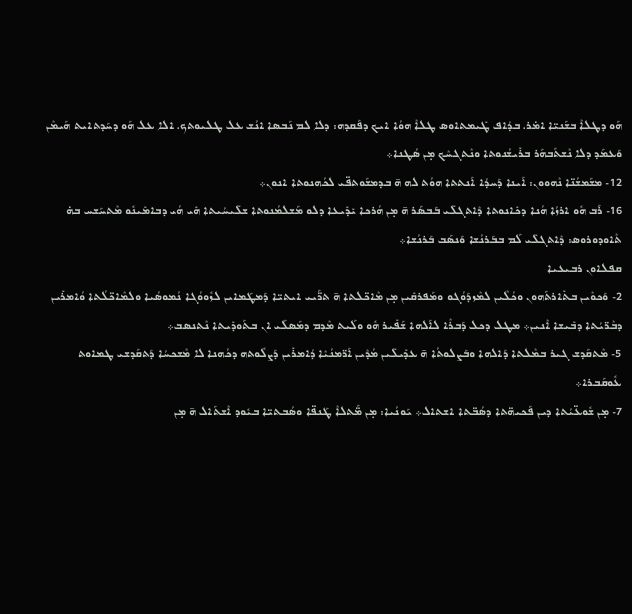ܗܰܘ ܕܛܠܐܶ ܒܫܰܢܝ̈ܐ ܐܡ̇ܪ. ܒܕܳܐܦ ܛܺܝܡܬܐܘܣ ܛܠܐܶ ܗܘܳܐ ܐܝܟ ܕܦܰܩܕܗ: ܕܠܐ ܠܡ ܢܰܒܣܐ ܐܢܳܫ ܥܠ ܛܠܝܘܬܟ. ܐܠܐ ܥܠ ܗܰܘ ܕܚܰܕܬܐܝܬ ܗܰܝܡܶܢ ܘܰܥܡܰܕ ܕܠܐ ܢܶܫܬܰܒܗܰܪ ܒܪܺܝܫܳܢܘܬܐ ܘܢܶܬܓܚܶܟ ܡ̣ܢ ܣܳܛܢܐ܀
12- ܡܫܰܡܫܳܢ̈ܐ ܢܶܗܘܘܢ: ܐܰܝܢܐ ܕܰܚܕܳܐ ܐܰܢܬܬܐ ܗܘܳܬ ܠܗ ܗ̄ ܒܕܡܫܰܘܬܦ̈ܝ ܠܟܳܗܢܘܬܐ ܐܢܘܢ܀
16- ܪܰܒ ܗܽܘ ܐܪܙܳܐ ܗܳܢܐ ܕܟܺܐܢܘܬܐ ܕܶܐܬܓܠܺܝ ܒܰܒܣܰܪ ܗ̄ ܡ̣ܢ ܗܳܪܟܐ ܝܺܕܺܝܥܐ ܕܠܘ ܡܰܫܠܡܳܢܘܬܐ ܫܠܺܝܚܳܝܬܐ ܗܺܝ ܗܳܝ ܕܒܐܡܺܝܢܽܘ ܡܶܬܚܰܫܚ ܒܗ̇ ܬܶܐܘܕܘܪܘܣ: ܕܶܐܬܓܠܺܝ ܠܰܡ ܒܒܰܪܢܳܫܐ ܘܰܢܣܰܒ ܒܰܪܢܳܫܐ܀
ܩܦܠܐܘܢ ܪܒܝܥܝܐ
2- ܘܰܟܘܶܝܢ ܒܬܺܐܪܬܰܗܘܢ ܘܟܳܠܶܝܢ ܠܡܶܙܕܰܘܳܓܘ ܘܡܰܦܪܩܺܝܢ ܡ̣ܢ ܡܶܐܟ̈ܠܬܐ ܗ̄ ܬܪ̈ܰܝܝ ܐܝܬܝ̈ܐ ܕܰܡܛܰܡܐܝܢ ܠܙܽܘܘܳܓܐ ܢܳܡܘܣܳܝܐ ܘܠܡܶܐܟ̈ܠܳܬܐ ܘܳܐܡܪܺܝܢ ܕܒܶܪ̈ܝܳܬܐ ܕܒܺܝܫܐ ܐܶܢܝܢ܀ ܡܛܠ ܕܟܠ ܕܰܒܪܶܐ ܠܐܰܠܗܐ ܫܰܦܺܝܪ ܗܽܘ ܘܠܰܝܬ ܡܶܕܡ ܕܡܰܣܠܰܝ ܐܢ ܒܬܰܘܕܺܝܬܐ ܢܶܬܢܣܒ܀
5- ܡܶܬܩܰܕܫ ܓܝܪ ܒܡܶܠܬܐ ܕܰܐܠܗܐ ܘܒܰܨܠܘܬܳܐ ܗ̄ ܥܕܺܝܠܺܝܢ ܡܳܕܶܝܢ ܐܰܪ̈ܡܢܳܝܶܐ ܕܳܐܡܪܺܝܢ ܕܰܨܠܽܘܬܗ ܕܟܳܗܢܐ ܠܐ ܡܶܫܟܚܳܐ ܕܰܬܩܰܕܫܝ ܛܡܐܘܬ ܥܽܘܩܰܒܪܐ܀
7- ܡ̣ܢ ܫܽܘܥ̈ܝܳܬܐ ܕܝܢ ܦܰܟܝܗ̈ܬܐ ܕܣܳܒ̈ܬܐ ܐܫܬܐܠ܀ ܝܰܘܢܳܝܐ: ܡ̣ܢ ܡ̈ܰܬܠܐܶ ܛܰܢܦ̈ܐ ܘܣܳܒܬܝ̈ܐ ܒܝܽܘܕ ܐܶܫܬܰܐܠ ܗ̄ ܡ̣ܢ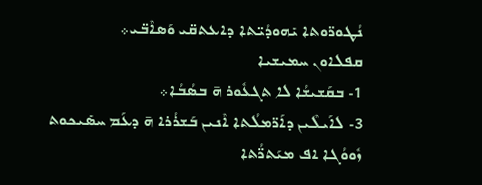ܢܳܛܘܪ̈ܘܬܐ ܝܺܗܘܕܳܝ̈ܬܐ ܕܐܥܬܩ̈ܝ ܘܰܣܐܶܒ̈ܝ܀
ܩܦܠܐܘܢ ܚܡܝܫܝܐ
1- ܒܩܰܫܝܫܳܐ ܠܐ ܬܓܥܽܘܪ ܗ̄ ܒܣܳܒܳܐ܀
3- ܠܐܰܝܠܶܝܢ ܕܐܰܪ̈ܡܠܳܬܐ ܐܶܢܝܢ ܒܰܫܪܳܪܐ ܗ̄ ܕܥܰܡ ܚܣܺܝܟܘܬ ܙܽܘܘܳܓܐ ܐܦ ܡܝܰܬܪ̈ܳܬܐ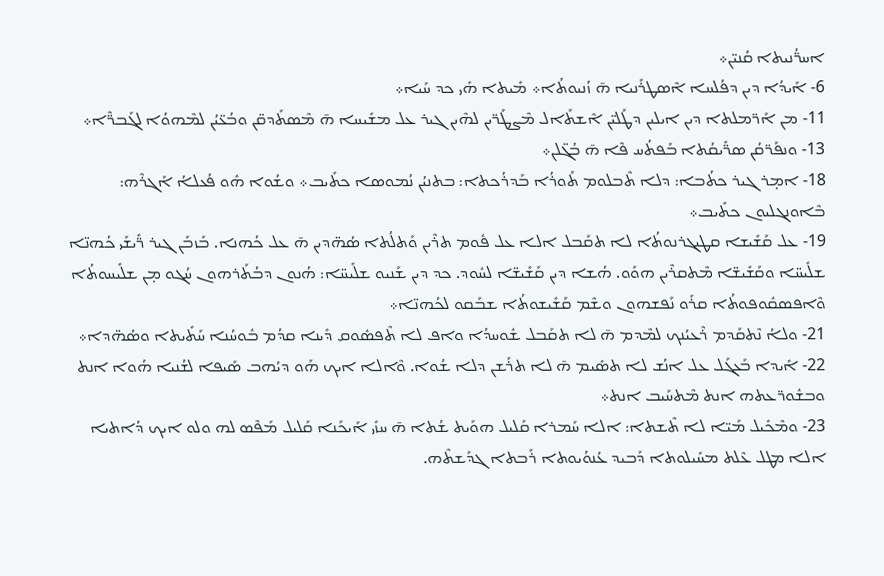ܐܚܪ̈ܳܢܝܬܐ ܩܳܢܝ̈ܢ܀
6- ܐܰܝܕܳܐ ܕܝܢ ܕܦܳܠܚܐ ܐܶܣܛܪܰܢܝܐ ܗ̄ ܙܳܢܝܘܬܳܐ܀ ܡܺܝܬܐ ܗܺܝ ܟܕ ܚܰܝܐ܀
11- ܡܢ ܐܰܪ̈ܡܠܬܐ ܕܝܢ ܐܝܠܝܢ ܕܛܰܠܝ̈ܢ ܐܶܫܬܰܐܠ ܡܶܨܛܰܪ̈ܝܢ ܠܗܶܝܢ ܓܝܪ ܥܠ ܡܫܺܝܚܐ ܗ̄ ܡܶܣܬܰܕܩ̈ܢ ܘܒܳܥ̈ܝܳܢ ܠܡܶܗܘܳܐ ܠܓܰܒܪ̈ܶܐ܀
13- ܘܢܦܰܪ̈ܩܳܢ ܣܪ̈ܺܝܩܳܬܐ ܒܰܦܬܳܚ ܦܶܐ ܗ̄ ܒܳܓ̈ܠܢ܀
18- ܐܡ̣ܪ ܓܝܪ ܟܬܳܒܐ: ܕܠܐ ܬܶܒܠܘܡ ܬܰܘܪܳܐ ܒܰܕܪܳܟܬܐ: ܒܬܢܝܳܢ ܢܳܡܘܣܐ ܟܬܺܝܒ܀ ܘܫܳܘܐ ܗܽܘ ܦܳܥܠܐܳ ܐܰܓܪܶܗ: ܒܶܐܘܢܓܠܝܘܢ ܟܬܺܝܒ܀
19- ܥܠ ܩܰܫܺܝܫܐ ܩܛܝܓܪܢܘܬܳܐ ܠܐ ܬܩܰܒܠ ܐܠܐ ܥܠ ܦܽܘܡ ܬܪܶܝܢ ܘܰܬܠܳܬܐ ܣܳܗ̈ܕܝܢ ܗ̄ ܥܠ ܟܳܗܢܐ. ܒܰܙܒܰܢ ܓܝܪ ܪ̈ܺܝܫܰܝ ܟܳܗܢ̈ܐ ܫܠܺܝܚ̈ܐ ܘܩܰܫܺܝܫ̈ܐ ܡܶܬܩܪܶܝܢ ܗܘܰܘ. ܗܳܫܐ ܕܝܢ ܩܰܫܺܝܫ̈ܐ ܠܚܽܘܕ. ܟܕ ܕܝܢ ܫܰܢܝܘ ܫܠܺܝܚ̈ܐ: ܗܳܢܘܢ ܕܒܳܬܰܪܗܘܢ ܚܳܓܘ ܡ̣ܢ ܫܠܺܝܚܘܬܳܐ ܘܶܐܦܣܩܽܘܦܘܬܳܐ ܩܪܰܘ ܢܰܦܫܗܘܢ ܘܫܶܡ ܩܰܫܺܝܫܘܬܳܐ ܫܒܰܩܘ ܠܟܳܗܢ̈ܐ܀
21- ܘܠܐܳ ܢܶܬܩܰܕܡ ܪܶܥܝܳܢܟ ܠܡܶܕܡ ܗ̄ ܠܐ ܬܩܰܒܠ ܫܽܘܚܕܳܐ ܘܐܦ ܠܐ ܬܶܦܣܽܘܩ ܕܺܝܢܐ ܩܕܳܡ ܒܽܘܚܳܢܐ ܚܰܬܺܝܬܐ ܘܣܳܗ̈ܕܐ܀
22- ܐܺܝܕܐ ܒܰܥܓܰܠ ܥܠ ܐܢܳܫ ܠܐ ܬܣܺܝܡ ܗ̄ ܠܐ ܬܪܰܫܢ ܕܠܐ ܫܳܘܐ. ܘܶܐܠܐ ܐܝܟ ܗܰܘ ܕܝܳܗܒ ܣܰܝܦܐ ܠܫܳܢܝܐ ܗܳܘܐ ܐܢܬ ܘܒܫܽܘܪ̈ܥܬܗ ܐܢܬ ܡܶܬܚܰܝܒ ܐܢܬ܀
23- ܘܡܶܟܺܝܠ ܡܰܝ̈ܐ ܠܐ ܬܶܫܬܐ: ܐܠܐ ܚܰܡܪܐ ܩܰܠܝܠ ܗܘܰܝܬ ܫܳܬܐ ܗ̄ ܚܙܺܝ ܐܰܝܟܰܢܐ ܩܰܠܝܠ ܡܰܦܶܣ ܠܗ ܘܠܘ ܐܝܟ ܕܳܐܬܝܐ ܐܠܐ ܡܛܠ ܥܶܠܬ ܡܚܺܝܠܘܬܐ ܕܰܒܝܕ ܥܳܢܘܳܝܘܬܐ ܪܰܒܬܐ ܓܕܰܫܬܶܗ.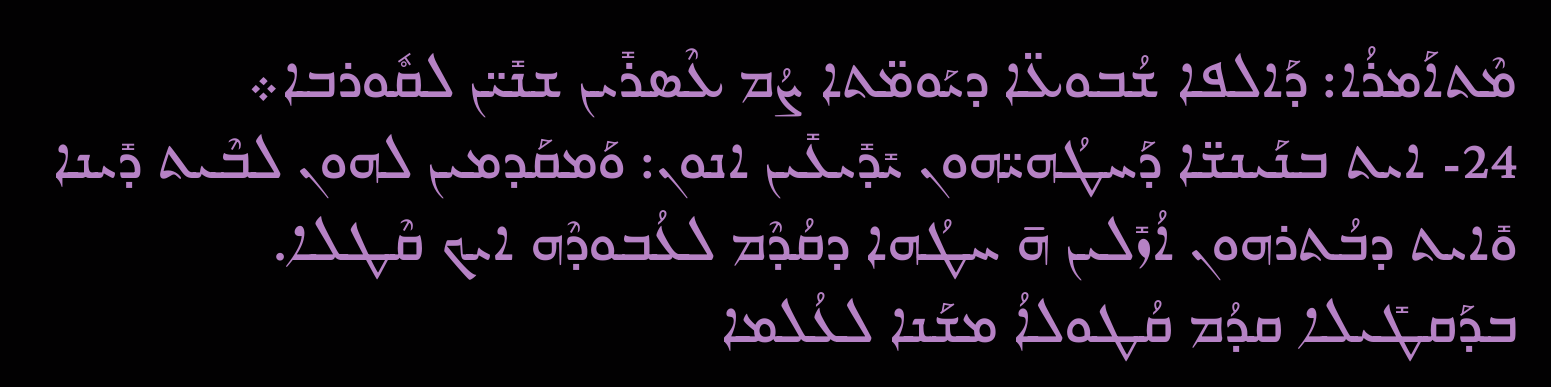ܡܶܬܐܰܡܪܳܐ: ܕܰܐܠܦܐ ܫܳܒܘܥ̈ܐ ܕܝܰܘܡ̈ܬܐ ܨܳܡ ܥܶܣܪܺܝܢ ܫܢܺܝ̈ܢ ܠܩܽܘܪܒܐ܀
24- ܐܝܬ ܒܢܰܝܢܫ̈ܐ ܕܰܚܛܳܗܝ̈ܗܘܢ ܝܺܕܺܝܥܺܝܢ ܐܢܘܢ: ܘܰܡܩܰܕܡܝܢ ܠܗܘܢ ܠܒܶܝܬ ܕܺܝܢܐ ܘܺܐܝܬ ܕܒܳܬܪܗܘܢ ܐܳܙܺܠܝܢ ܗ̄ ܚܛܳܗܐ ܕܩܳܕܶܡ ܠܥܳܒܘܕܶܗ ܐܝܟ ܩܶܛܠܐ. ܒܕܰܩܛܺܝܠܐ ܩܕܳܡ ܩܳܛܘܠܐܳ ܡܫܰܢܐ ܠܥܳܠܡܐ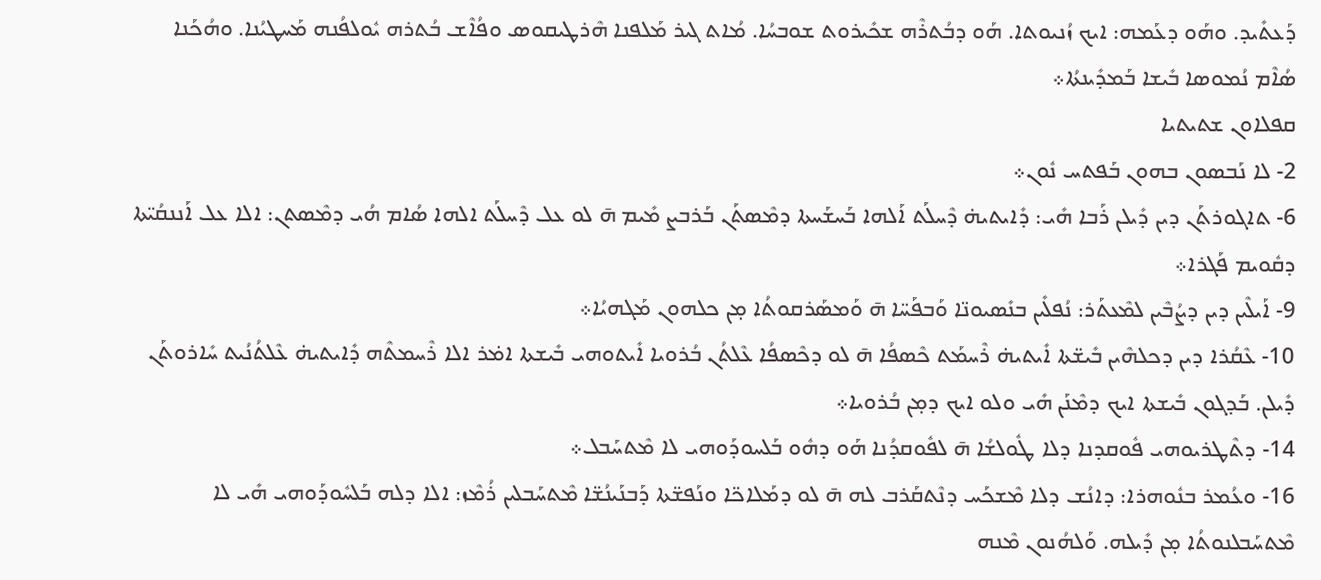ܕܰܥܬܺܝܕ. ܘܗܰܘ ܕܥܰܡܗ: ܐܝܟ ܙܳܢܝܘܬܐ. ܗܰܘ ܕܒܳܬܪܶܗ ܫܟܺܝܪܘܬ ܫܘܒܚܳܐ. ܡܳܐܬ ܓܝܪ ܡܰܠܦܢܐ ܗܶܪܛܝܩܘܣ ܘܦܳܐܶܫ ܒܳܬܪܗ ܝܽܘܠܦܳܢܗ ܡܰܚܛܝܳܢܐ. ܘܗܳܟܰܢܐ ܣܳܐܶܡ ܢܳܡܘܣܐ ܒܺܝܫܐ ܒܰܡܕܺܝܢܬܳܐ܀
ܩܦܠܐܘܢ ܫܬܝܬܝܐ
2- ܠܐ ܢܰܒܣܘܢ ܒܗܘܢ ܒܰܦܬܚ ܢܽܘܢ܀
6- ܬܐܓܘܪܬܰܢ ܕܝܢ ܕܺܝܠܢ ܪܰܒܐ ܗܺܝ: ܕܺܐܝܬܝܗ̇ ܕܶܚܠܰܬ ܐܰܠܗܐ ܒܰܚܫܰܚܬܐ ܕܡܶܣܬܰܢ ܒܰܪܒܨ ܡܺܝܡ ܗ̄ ܠܘ ܥܠ ܕܶܚܠܰܬ ܐܠܗܐ ܣܳܐܡ ܗܳܝ ܕܡܶܣܬܢ: ܐܠܐ ܥܠ ܐܰܢܢܩܳܝ̈ܬܐ ܕܩܽܘܝܡ ܦܰܓܪܐ܀
9- ܐܰܝܠܶܝܢ ܕܝܢ ܕܨܳܒܶܝܢ ܠܡܶܥܬܰܪ: ܢܳܦܠܺܝܢ ܒܢܺܣܝܘܢ̈ܐ ܘܰܒܦܰܚ̈ܐ ܗ̄ ܘܰܡܣܰܪܩܘܬܳܐ ܡ̣ܢ ܟܠܗܘܢ ܡܰܓܗܝܳܐ܀
10- ܥܶܩܳܪܐ ܕܝܢ ܕܟܠܗܶܝܢ ܒܺܝܫ̈ܬܐ ܐܺܝܬܝܗ̇ ܪܶܚܡܰܬ ܟܶܣܦܳܐ ܗ̄ ܠܘ ܕܟܶܣܦܳܐ ܥܶܠܬܳܢ ܒܳܪܘܝܐ ܐܺܝܬܘܗܝ ܒܺܝܫܬܐ ܐܡ̇ܪ ܐܠܐ ܪܶܚܡܬܶܗ ܕܺܐܝܬܝܗ̇ ܥܶܠܬܳܢܳܝܬ ܚܺܐܪܘܬܰܢ ܕܺܝܠܢ. ܒܰܕܓܘܢ ܒܺܝܫܬܐ ܐܝܟ ܕܡܶܢܰܢ ܗܺܝ ܘܠܘ ܐܝܟ ܕܡ̣ܢ ܒܳܪܘܝܐ܀
14- ܕܬܶܛܪܝܘܗܝ ܦܽܘܩܕܢܐ ܕܠܐ ܛܽܘܠܫܳܐ ܗ̄ ܠܦܽܘܩܕܳܢܐ ܗܰܘ ܕܗܽܘ ܒܰܠܚܘܕܰܘܗܝ ܠܐ ܡܶܬܚܰܒܠ܀
16- ܘܥܳܡܪ ܒܢܽܘܗܪܐ: ܕܐܢܳܫ ܕܠܐ ܡܶܫܟܰܚ ܕܢܶܬܩܰܪܒ ܠܗ ܗ̄ ܠܘ ܕܡܰܠܐܟ̈ܐ ܘܢܰܦܫ̈ܬܐ ܕܰܒܢܰܝܢܳܫ̈ܐ ܡܶܬܚܰܒܠܝܢ ܪܳܡܶܙ: ܐܠܐ ܕܠܗ ܒܰܠܚܽܘܕܰܘܗܝ ܗܺܝ ܠܐ ܡܶܬܚܰܒܠܢܘܬܳܐ ܡ̣ܢ ܕܺܝܠܗ. ܘܰܠܗܳܢܘܢ ܡܶܢܗ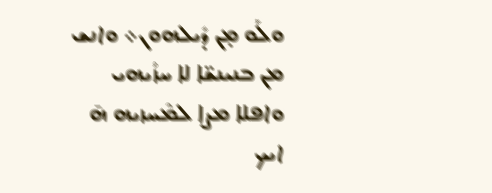ܘܠܰܘ ܡ̣ܢ ܕܺܝܠܗܘܢ܀ ܘܐܢܫ ܡܢ ܒܢܝܢܫ̈ܐ ܠܐ ܚܙܳܝܗܝ ܘܐܦܠܐ ܡܨܐ ܠܡܶܚܙܝܗ ܗ̄ ܐܝܟ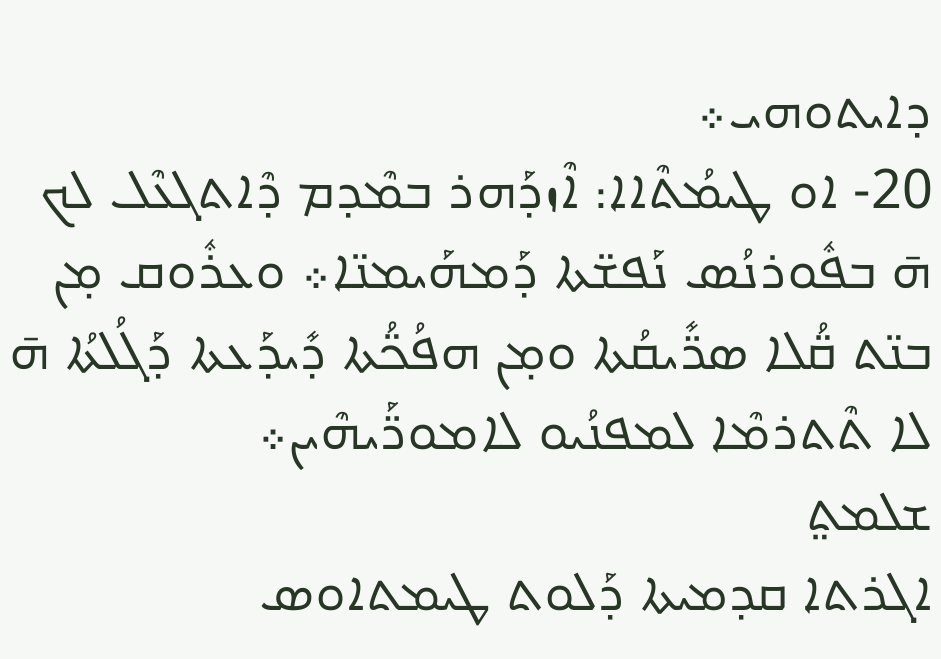ܕܐܝܬܘܗܝ܀
20- ܐܘ ܛܝܡܳܬܶܐܐ: ܐܶܙܕܰܗܪ ܒܡܶܕܡ ܕܶܐܬܓܥܶܠ ܠܟ ܗ̄ ܒܦܽܘܪܢܳܣ ܢܰܦܫ̈ܬܐ ܕܰܡܗܰܝܡܢ̈ܐ܀ ܘܥܪܽܘܩ ܡ̣ܢ ܒܢ̈ܬ ܩ̈ܳܠܐ ܣܪ̈ܺܝܩܳܬܐ ܘܡ̣ܢ ܗܦܳܟ̈ܳܬܐ ܕܺܝܕܰܥܬܐ ܕܰܓܳܠܬܳܐ ܗ̄ ܠܐ ܬܶܬܪܡܶܐ ܠܡܦܢܳܝܘ ܠܐܡܘܪ̈ܰܝܗܶܝܢ܀
ܫܠܡܬ݀
ܐܓܪܬܐ ܩܕܡܝܬܐ ܕܰܠܘܬ ܛܝܡܬܐܘܣ